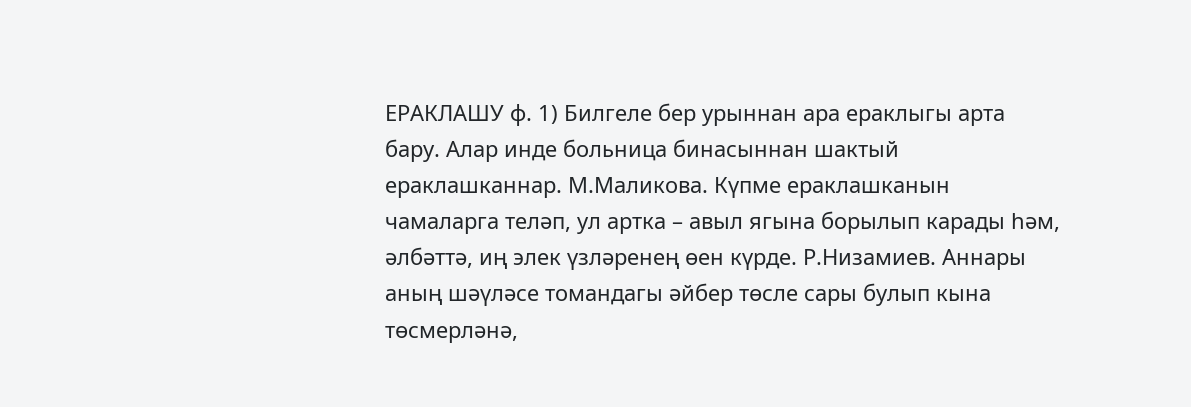ЕРАКЛАШУ ф. 1) Билгеле бер урыннан ара ераклыгы арта бару. Алар инде больница бинасыннан шактый ераклашканнар. М.Маликова. Күпме ераклашканын чамаларга теләп, ул артка – авыл ягына борылып карады һәм, әлбәттә, иң элек үзләренең өен күрде. Р.Низамиев. Аннары аның шәүләсе томандагы әйбер төсле сары булып кына төсмерләнә,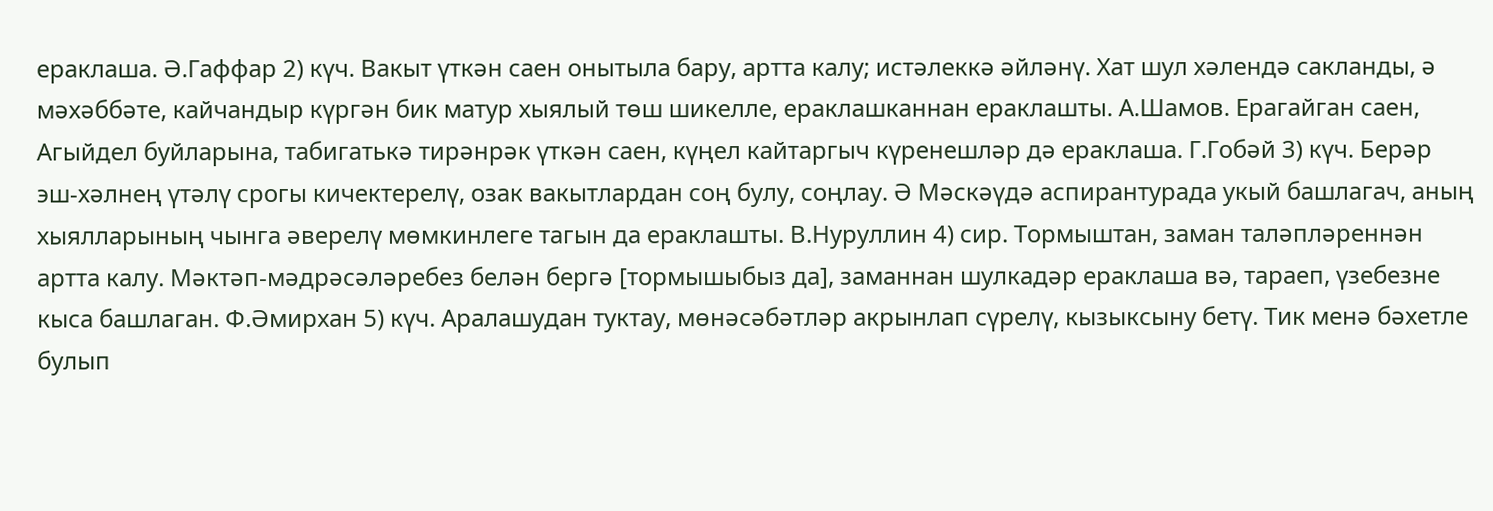ераклаша. Ә.Гаффар 2) күч. Вакыт үткән саен онытыла бару, артта калу; истәлеккә әйләнү. Хат шул хәлендә сакланды, ә мәхәббәте, кайчандыр күргән бик матур хыялый төш шикелле, ераклашканнан ераклашты. А.Шамов. Ерагайган саен, Агыйдел буйларына, табигатькә тирәнрәк үткән саен, күңел кайтаргыч күренешләр дә ераклаша. Г.Гобәй 3) күч. Берәр эш-хәлнең үтәлү срогы кичектерелү, озак вакытлардан соң булу, соңлау. Ә Мәскәүдә аспирантурада укый башлагач, аның хыялларының чынга әверелү мөмкинлеге тагын да ераклашты. В.Нуруллин 4) сир. Тормыштан, заман таләпләреннән артта калу. Мәктәп-мәдрәсәләребез белән бергә [тормышыбыз да], заманнан шулкадәр ераклаша вә, тараеп, үзебезне кыса башлаган. Ф.Әмирхан 5) күч. Аралашудан туктау, мөнәсәбәтләр акрынлап сүрелү, кызыксыну бетү. Тик менә бәхетле булып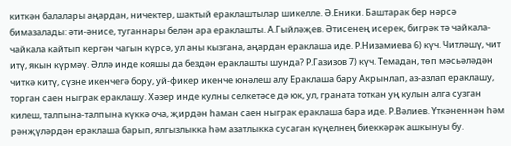киткән балалары аңардан, ничектер, шактый ераклаштылар шикелле. Ә.Еники. Баштарак бер нәрсә бимазалады: әти-әнисе, туганнары белән ара ераклашты. А.Гыйләҗев. Әтисенең исерек, бигрәк тә чайкала-чайкала кайтып кергән чагын күрсә, ул аны кызгана, аңардан ераклаша иде. Р.Низамиева 6) күч. Читләшү, чит итү, якын күрмәү. Әллә инде кояшы да бездән ераклашты шунда? Р.Газизов 7) күч. Темадан, төп мәсьәләдән читкә китү, сүзне икенчегә бору, уй-фикер икенче юнәлеш алу Ераклаша бару Акрынлап, аз-азлап ераклашу, торган саен ныграк ераклашу. Хәзер инде кулны селкетәсе дә юк, ул, граната тоткан уң кулын алга сузган килеш, талпына-талпына күккә оча, җирдән һаман саен ныграк ераклаша бара иде. Р.Вәлиев. Үткәненнән һәм рәнҗүләрдән ераклаша барып, ялгызлыкка һәм азатлыкка сусаган күңелнең биеккәрәк ашкынуы бу.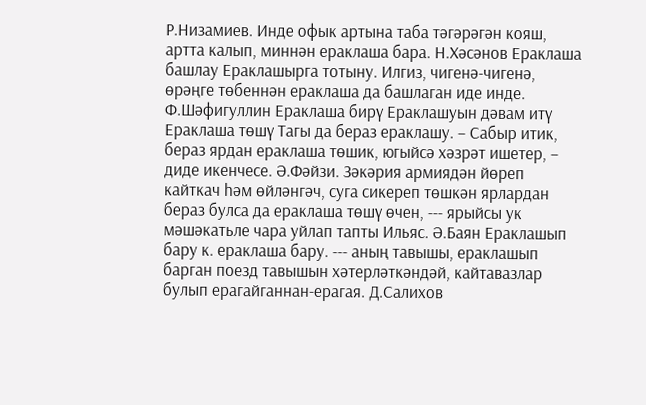Р.Низамиев. Инде офык артына таба тәгәрәгән кояш, артта калып, миннән ераклаша бара. Н.Хәсәнов Ераклаша башлау Ераклашырга тотыну. Илгиз, чигенә-чигенә, өрәңге төбеннән ераклаша да башлаган иде инде. Ф.Шәфигуллин Ераклаша бирү Ераклашуын дәвам итү Ераклаша төшү Тагы да бераз ераклашу. – Сабыр итик, бераз ярдан ераклаша төшик, югыйсә хәзрәт ишетер, – диде икенчесе. Ә.Фәйзи. Зәкәрия армиядән йөреп кайткач һәм өйләнгәч, суга сикереп төшкән ярлардан бераз булса да ераклаша төшү өчен, --- ярыйсы ук мәшәкатьле чара уйлап тапты Ильяс. Ә.Баян Ераклашып бару к. ераклаша бару. --- аның тавышы, ераклашып барган поезд тавышын хәтерләткәндәй, кайтавазлар булып ерагайганнан-ерагая. Д.Салихов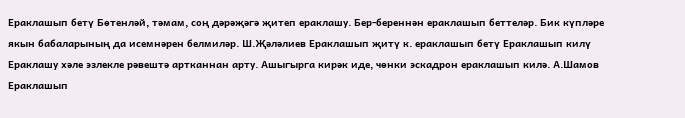Ераклашып бетү Бөтенләй, тәмам, соң дәрәҗәгә җитеп ераклашу. Бер-береннән ераклашып беттеләр. Бик күпләре якын бабаларының да исемнәрен белмиләр. Ш.Җәләлиев Ераклашып җитү к. ераклашып бетү Ераклашып килү Ераклашу хәле эзлекле рәвештә артканнан арту. Ашыгырга кирәк иде, чөнки эскадрон ераклашып килә. А.Шамов Ераклашып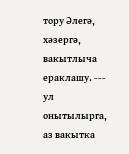тору Әлегә, хәзергә, вакытлыча ераклашу. --- ул онытылырга, аз вакытка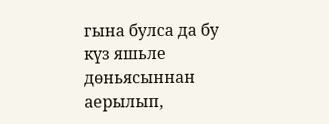гына булса да бу күз яшьле дөньясыннан аерылып,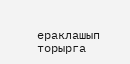ераклашып торырга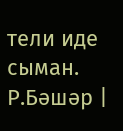тели иде сыман. Р.Бәшәр |